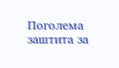Поголема заштита за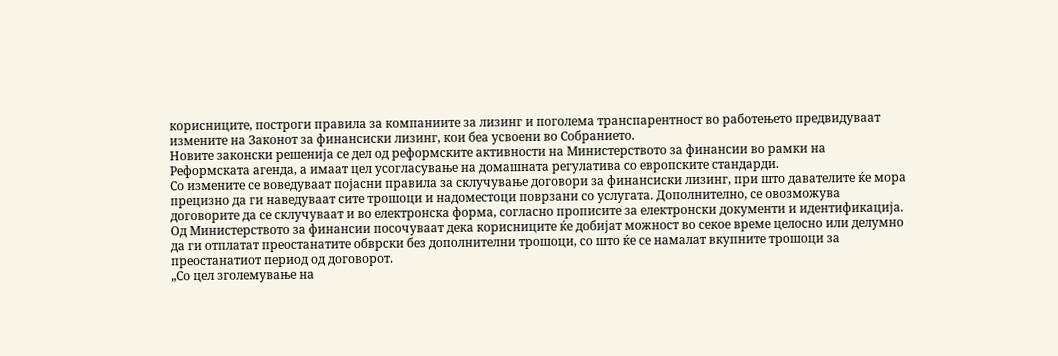корисниците, построги правила за компаниите за лизинг и поголема транспарентност во работењето предвидуваат измените на Законот за финансиски лизинг, кои беа усвоени во Собранието.
Новите законски решенија се дел од реформските активности на Министерството за финансии во рамки на Реформската агенда, а имаат цел усогласување на домашната регулатива со европските стандарди.
Со измените се воведуваат појасни правила за склучување договори за финансиски лизинг, при што давателите ќе мора прецизно да ги наведуваат сите трошоци и надоместоци поврзани со услугата. Дополнително, се овозможува договорите да се склучуваат и во електронска форма, согласно прописите за електронски документи и идентификација.
Од Министерството за финансии посочуваат дека корисниците ќе добијат можност во секое време целосно или делумно да ги отплатат преостанатите обврски без дополнителни трошоци, со што ќе се намалат вкупните трошоци за преостанатиот период од договорот.
„Со цел зголемување на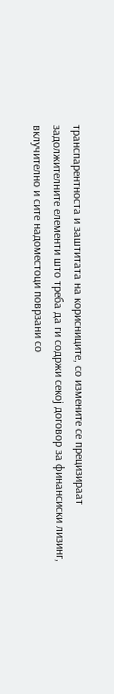транспарентноста и заштитата на корисниците, со измените се прецизираат задолжителните елементи што треба да ги содржи секој договор за финансиски лизинг, вклучително и сите надоместоци поврзани со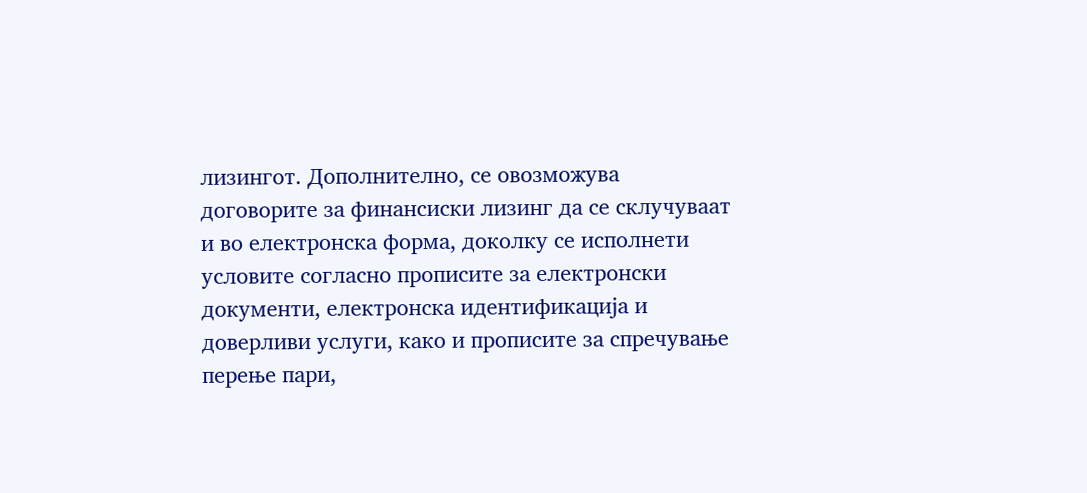лизингот. Дополнително, се овозможува договорите за финансиски лизинг да се склучуваат и во електронска форма, доколку се исполнети условите согласно прописите за електронски документи, електронска идентификација и доверливи услуги, како и прописите за спречување перење пари,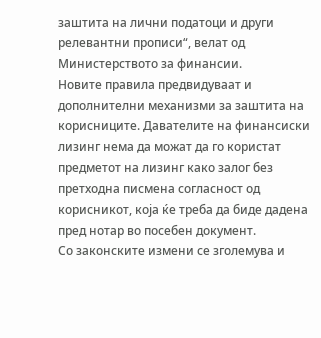заштита на лични податоци и други релевантни прописи“, велат од Министерството за финансии.
Новите правила предвидуваат и дополнителни механизми за заштита на корисниците. Давателите на финансиски лизинг нема да можат да го користат предметот на лизинг како залог без претходна писмена согласност од корисникот, која ќе треба да биде дадена пред нотар во посебен документ.
Со законските измени се зголемува и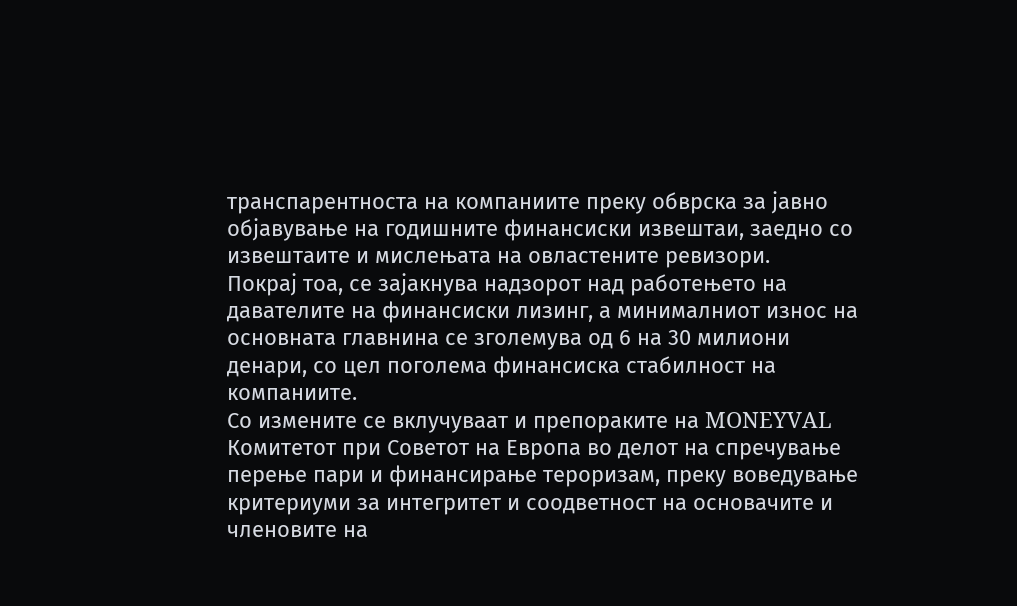транспарентноста на компаниите преку обврска за јавно објавување на годишните финансиски извештаи, заедно со извештаите и мислењата на овластените ревизори.
Покрај тоа, се зајакнува надзорот над работењето на давателите на финансиски лизинг, а минималниот износ на основната главнина се зголемува од 6 на 30 милиони денари, со цел поголема финансиска стабилност на компаниите.
Со измените се вклучуваат и препораките на MONEYVAL Комитетот при Советот на Европа во делот на спречување перење пари и финансирање тероризам, преку воведување критериуми за интегритет и соодветност на основачите и членовите на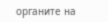органите на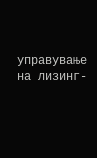управување на лизинг-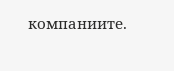компаниите.